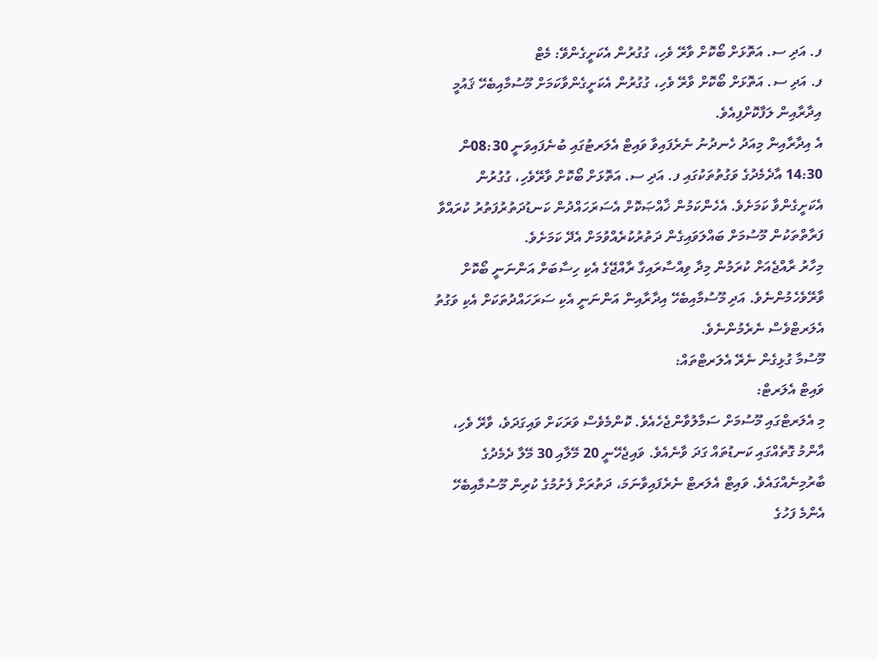ފ. އަދި ސ. އަތޮޅަށް ބޯކޮށް ވާރޭ ވެހި، ގުގުރުން އެކަށީގެންވޭ: މެޓް
ފ. އަދި ސ. އަތޮޅަށް ބޯކޮށް ވާރޭ ވެހި، ގުގުރުން އެކަށީގެންވާކަމަށް މޫސުމާއިބެހޭ ޤައުމީ އިދާރާއިން ލަފާކޮށްފިއެވެ.
އެ އިދާރާއިން މިއަދު ހެނދުނު ނެރެފައިވާ ވައިޓް އެލަރޓުގައި ބުނެފައިވަނީ 08:30ން 14:30 އާދެމެދުގެ ވަގުތުތަކުގައި ފ. އަދި ސ. އަތޮޅަށް ބޯކޮށް ވާރޭވެހި، ގުގުރުން އެކަށީގެންވާ ކަމަށެވެ. އެހެންކަމުން ޚާއްޞަކޮށް އެސަރަހައްދުން ކަނޑުދަތުރުފަތުރު ކުރައްވާ ފަރާތްތަކުން މޫސުމަށް ބައްލަވައިގެން ދަތުރުކުރެއްވުމަށް އެދޭ ކަމަށެވެ.
މިހާރު ރާއްޖެއަށް ކުރަމުން މިދާ ވިއްސާރައިގާ ރާއްޖޭގެ އެކި ހިސާބަށް އަންނަނީ ބޯކޮށް ވާރޭވެހެމުންނެވެ. އަދި މޫސުމާއިބެހޭ އިދާރާއިން އަންނަނީ އެކި ސަރަހައްދުތަކަށް އެކި ވަގުތު އެލަރޓްވެސް ނެރެމުންނެވެ.
މޫސުމާ ގުޅިގެން ނެރޭ އެލަރޓްތައް:
ވައިޓް އެލަރޓް:
މި އެލަރޓްގައި މޫސުމަށް ސަމާލުވާންޖެހެއެވެ. ކޮންމެވެސް ވަރަކަށް ވައިގަދަވެ، ވާރޭ ވެހި، އާންމު ގޮތެއްގައި ކަނޑުތައް ގަދަ ވާނެއެވެ. ވައިޖެހޭނީ 20 މޭލާއި 30 މޭލާ ދެމެދުގެ ބާރުމިނެއްގައެވެ. ވައިޓް އެލަރޓް ނެރެފައިވާނަމަ، ދަތުރަށް ފެށުމުގެ ކުރިން މޫސުމާއިބެހޭ އެންމެ ފަހުގެ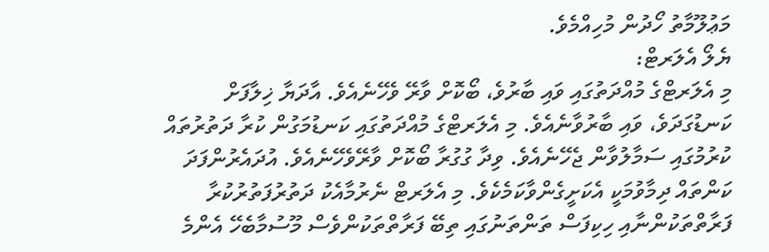މަޢުލޫމާތު ހޯދުން މުހިއްމެވެ.
ޔެލޯ އެލަރޓް:
މި އެލަރޓްގެ މުއްދަތުގައި ވައި ބާރުވެ، ބޯކޮށް ވާރޭ ވެހޭނެއެވެ. އާދަޔާ ޚިލާފަށް ކަނޑުގަދަވެ، ވައި ބާރުވާނެއެވެ. މި އެލަރޓްގެ މުއްދަތުގައި ކަނޑުމަގުން ކުރާ ދަތުރުތައް ކުރުމުގައި ސަމާލުވާން ޖެހޭނެއެވެ. ވިދާ ގުގުރާ ބޯކޮށް ވާރޭވެހޭނެއެވެ. އުދައެރުންފަދަ ކަންތައް ދިމާވުމަކީ އެކަށީގެންވާކަމެކެވެ. މި އެލަރޓް ނެރުމާއެކު ދަތުރުފަތުރުކުރާ ފަރާތްތަކުންނާއި ހިކިފަސް ތަންތަނުގައި ތިބޭ ފަރާތްތަކުންވެސް މޫސުމާބެހޭ އެންމެ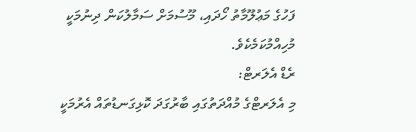ފަހުގެ މަޢުލޫމާތު ހޯދައި، މޫސުމަށް ސަމާލުކަން ދިނުމަކީ މުހިއްމުކަމެކެވެ.
ރެޑް އެލަރޓް:
މި އެލަރޓްގެ މުއްދަތުގައި ބާރުގަދަ ކޮޅިގަނޑުތައް އެރުމަކީ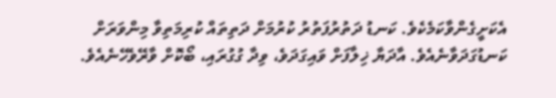އެކަށީގެންވާކަމެކެވެ. ކަނޑު ދަތުރުފަތުރު ކުރުމަށް ދަތިތައް ކުރިމަތިވާ މިންވަރަށް ކަނޑުގަދަވާނެއެވެ. އާދަޔާ ޚިލާފަށް ވައިގަދަވެ، ވިދާ ގުގުރައި، ބޯކޮށް ވާރޭވެހޭނެއެވެ.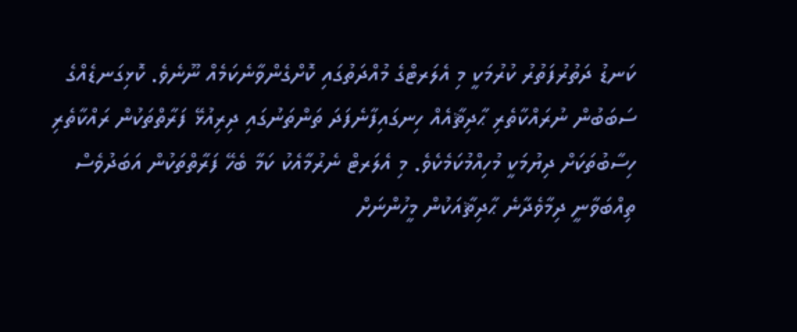ކަނޑު ދަތުރުފަތުރު ކުރުމަކީ މި އެލަރޓްގެ މުއްދަތުގައި ކޮށްގެންވާނެކަމެއް ނޫނެވެ. ކޮޅިގަނޑެއްގެ ސަބަބުން ނުރައްކާތެރި ޙާދިޘާއެއް ހިނގައިފާނެފަދަ ތަންތަނުގައި ދިރިއުޅޭ ފަރާތްތަކުން ރައްކާތެރި ހިސާބުތަކަށް ދިޔުމަކީ މުހިއްމުކަމެކެވެ. މި އެލަރޓް ނެރުމާއެކު ކަމާ ބެހޭ ފަރާތްތަކުން އަބަދުވެސް ތިއްބަވާނީ ދިމާވެދާނެ ޙާދިޘާއަކުން މީހުންނަށް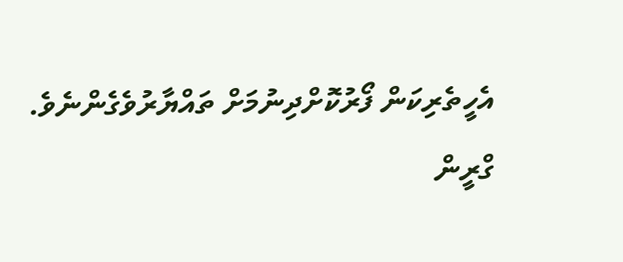އެހީތެރިކަން ފޯރުކޮށްދިނުމަށް ތައްޔާރުވެގެންނެވެ.
ގްރީން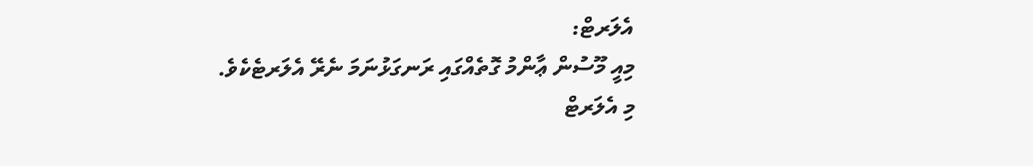އެލަރޓް:
މިއީ މޫސުން ޢާންމު ގޮތެއްގައި ރަނގަޅުނަމަ ނެރޭ އެލަރޓެކެވެ. މި އެލަރޓް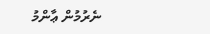ނެރުމުން ޢާންމު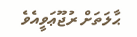ޙާލަތަށް ރުޖޫޢަވީއެވެ